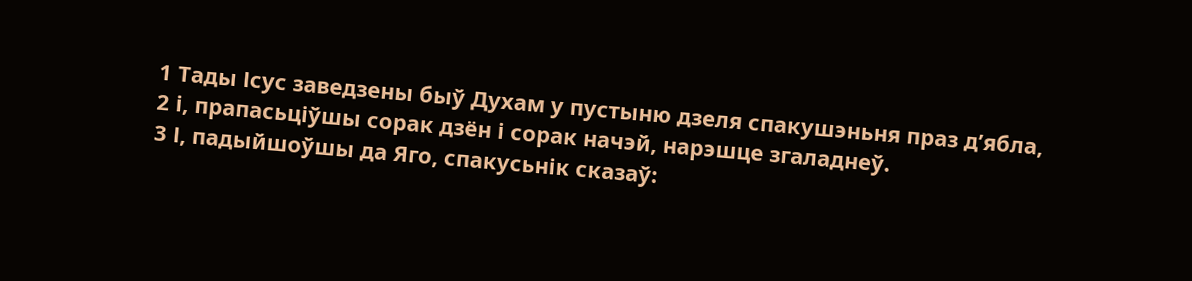1 Тады Ісус заведзены быў Духам у пустыню дзеля спакушэньня праз д’ябла,
2 і, прапасьціўшы сорак дзён і сорак начэй, нарэшце згаладнеў.
3 І, падыйшоўшы да Яго, спакусьнік сказаў: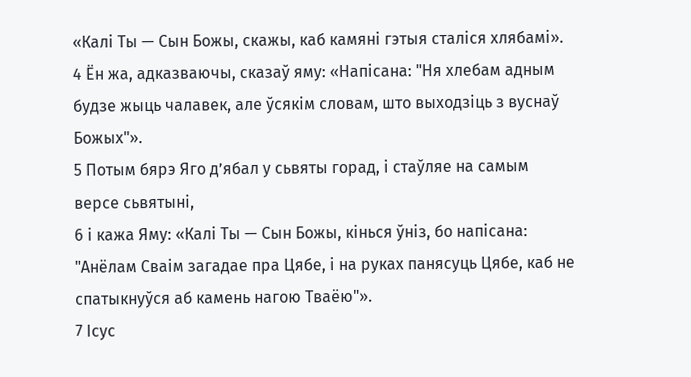«Калі Ты — Сын Божы, скажы, каб камяні гэтыя сталіся хлябамі».
4 Ён жа, адказваючы, сказаў яму: «Напісана: "Ня хлебам адным будзе жыць чалавек, але ўсякім словам, што выходзіць з вуснаў Божых"».
5 Потым бярэ Яго д’ябал у сьвяты горад, і стаўляе на самым версе сьвятыні,
6 і кажа Яму: «Калі Ты — Сын Божы, кінься ўніз, бо напісана: "Анёлам Сваім загадае пра Цябе, і на руках панясуць Цябе, каб не спатыкнуўся аб камень нагою Тваёю"».
7 Ісус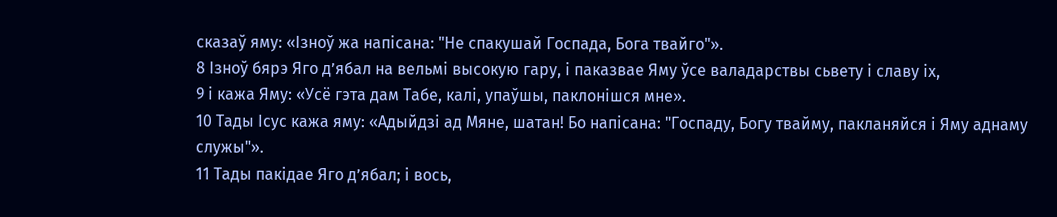сказаў яму: «Ізноў жа напісана: "Не спакушай Госпада, Бога твайго"».
8 Ізноў бярэ Яго д’ябал на вельмі высокую гару, і паказвае Яму ўсе валадарствы сьвету і славу іх,
9 і кажа Яму: «Усё гэта дам Табе, калі, упаўшы, паклонішся мне».
10 Тады Ісус кажа яму: «Адыйдзі ад Мяне, шатан! Бо напісана: "Госпаду, Богу твайму, пакланяйся і Яму аднаму служы"».
11 Тады пакідае Яго д’ябал; і вось,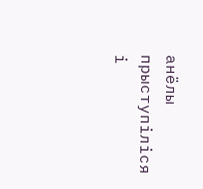анёлы прыступіліся і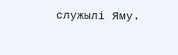служылі Яму.